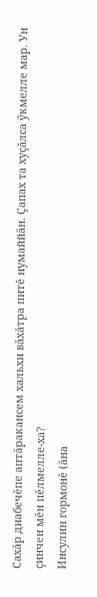Сахăр диабечĕпе аптăракансем хальхи вăхăтра питĕ нумаййăн. Çапах та хуçăлса ỹкмелле мар. Ун çинчен мĕн пĕлмелле-ха?
Инсулин гормонĕ (ăна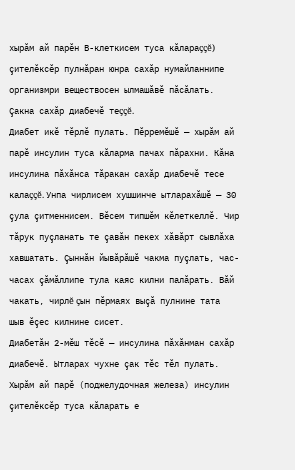хырăм ай парĕн В-клеткисем туса кăлараççĕ) çителĕксĕр пулнăран юнра сахăр нумайланнипе организмри веществосен ылмашăвĕ пăсăлать. Çакна сахăр диабечĕ теççĕ.
Диабет икĕ тĕрлĕ пулать. Пĕрремĕшĕ — хырăм ай парĕ инсулин туса кăларма пачах пăрахни. Кăна инсулина пăхăнса тăракан сахăр диабечĕ тесе калаççĕ. Унпа чирлисем хушшинче ытларахăшĕ — 30 çула çитменнисем. Вĕсем типшĕм кĕлеткеллĕ. Чир тăрук пуçланать те çавăн пекех хăвăрт сывлăха хавшатать. Çыннăн йывăрăшĕ чакма пуçлать, час-часах çăмăллипе тула каяс килни палăрать. Вăй чакать, чирлĕ çын пĕрмаях выçă пулнине тата шыв ĕçес килнине сисет.
Диабетăн 2-мĕш тĕсĕ — инсулина пăхăнман сахăр диабечĕ. Ытларах чухне çак тĕс тĕл пулать. Хырăм ай парĕ (поджелудочная железа) инсулин çителĕксĕр туса кăларать е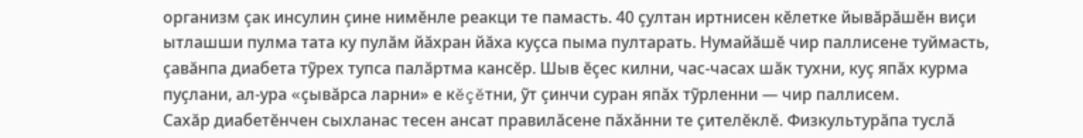организм çак инсулин çине нимĕнле реакци те памасть. 40 çултан иртнисен кĕлетке йывăрăшĕн виçи ытлашши пулма тата ку пулăм йăхран йăха куçса пыма пултарать. Нумайăшĕ чир паллисене туймасть, çавăнпа диабета тỹрех тупса палăртма кансĕр. Шыв ĕçес килни, час-часах шăк тухни, куç япăх курма пуçлани, ал-ура «çывăрса ларни» е кĕçĕтни, ỹт çинчи суран япăх тỹрленни — чир паллисем.
Сахăр диабетĕнчен сыхланас тесен ансат правилăсене пăхăнни те çителĕклĕ. Физкультурăпа туслă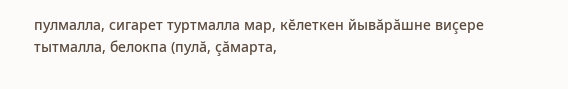пулмалла, сигарет туртмалла мар, кĕлеткен йывăрăшне виçере тытмалла, белокпа (пулă, çăмарта,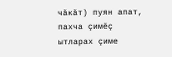чăкăт) пуян апат, пахча çимĕç ытларах çиме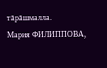тăрăшмалла.
Мария ФИЛИППОВА,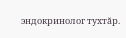эндокринолог тухтăр.